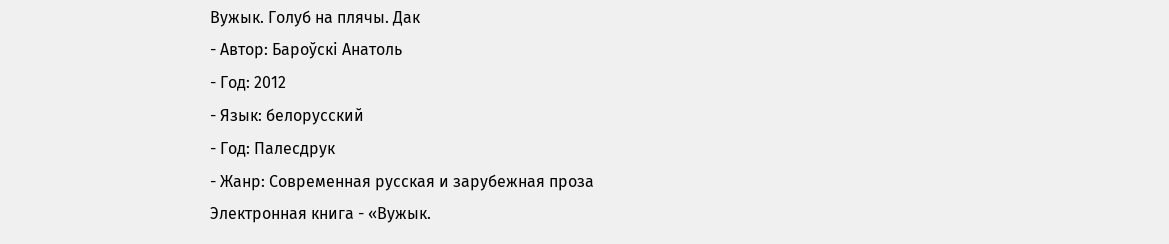Вужык. Голуб на плячы. Дак
- Автор: Бароўскі Анатоль
- Год: 2012
- Язык: белорусский
- Год: Палесдрук
- Жанр: Современная русская и зарубежная проза
Электронная книга - «Вужык.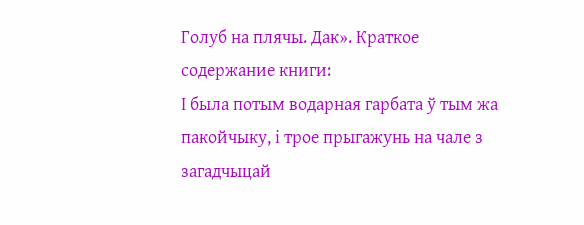Голуб на плячы. Дак». Краткое содержание книги:
І была потым водарная гарбата ў тым жа пакойчыку, і трое прыгажунь на чале з загадчыцай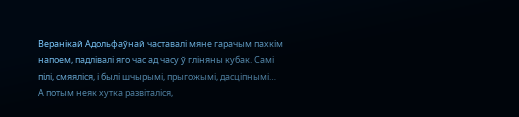Веранікай Адольфаўнай частавалі мяне гарачым пахкім напоем, падлівалі яго час ад часу ў гліняны кубак. Самі пілі, смяяліся, і былі шчырымі, прыгожымі, дасціпнымі…
А потым неяк хутка развіталіся,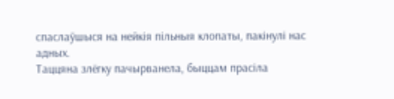спаслаўшыся на нейкія пільныя клопаты, пакінулі нас адных.
Таццяна злёгку пачырванела, быццам прасіла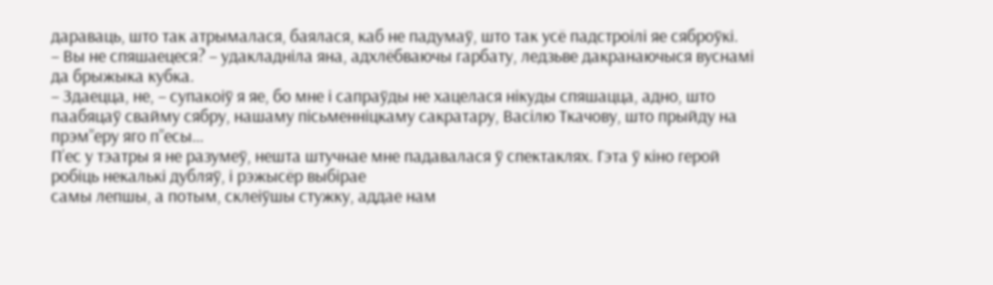дараваць, што так атрымалася, баялася, каб не падумаў, што так усё падстроілі яе сяброўкі.
– Вы не спяшаецеся? – удакладніла яна, адхлёбваючы гарбату, ледзьве дакранаючыся вуснамі да брыжыка кубка.
– Здаецца, не, – супакоіў я яе, бо мне і сапраўды не хацелася нікуды спяшацца, адно, што паабяцаў свайму сябру, нашаму пісьменніцкаму сакратару, Васілю Ткачову, што прыйду на прэм”еру яго п”есы…
П’ес у тэатры я не разумеў, нешта штучнае мне падавалася ў спектаклях. Гэта ў кіно герой робіць некалькі дубляў, і рэжысёр выбірае
самы лепшы, а потым, склеіўшы стужку, аддае нам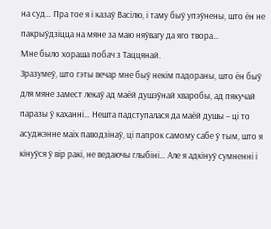на суд… Пра тое я і казаў Васілю, і таму быў упэўнены, што ён не пакрыўдзіцца на мяне за маю няўвагу да яго твора…
Мне было хораша побач з Таццянай.
Зразумеў, што гэты вечар мне быў некім падораны, што ён быў для мяне замест лекаў ад маёй душэўнай хваробы, ад пякучай паразы ў каханні… Нешта падступалася да маёй душы – ці то асуджэнне маіх паводзінаў, ці папрок самому сабе ў тым, што я кінуўся ў вір ракі, не ведаючы глыбіні… Але я адкінуў сумненні і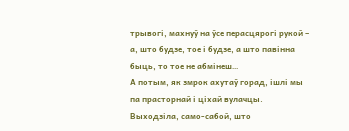трывогі, махнуў на ўсе перасцярогі рукой – а, што будзе, тое і будзе, а што павінна быць, то тое не абмінеш…
А потым, як змрок ахутаў горад, ішлі мы па прасторнай і ціхай вулачцы. Выходзіла, само-сабой, што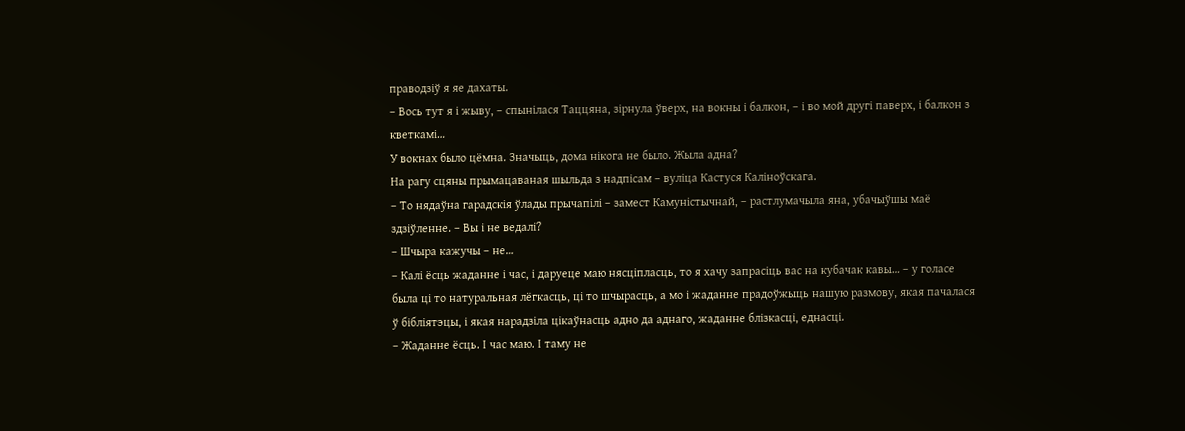праводзіў я яе дахаты.
– Вось тут я і жыву, – спынілася Таццяна, зірнула ўверх, на вокны і балкон, – і во мой другі паверх, і балкон з кветкамі…
У вокнах было цёмна. Значыць, дома нікога не было. Жыла адна?
На рагу сцяны прымацаваная шыльда з надпісам – вуліца Кастуся Каліноўскага.
– То нядаўна гарадскія ўлады прычапілі – замест Камуністычнай, – растлумачыла яна, убачыўшы маё здзіўленне. – Вы і не ведалі?
– Шчыра кажучы – не…
– Калі ёсць жаданне і час, і даруеце маю нясціпласць, то я хачу запрасіць вас на кубачак кавы… – у голасе была ці то натуральная лёгкасць, ці то шчырасць, а мо і жаданне прадоўжыць нашую размову, якая пачалася ў бібліятэцы, і якая нарадзіла цікаўнасць адно да аднаго, жаданне блізкасці, еднасці.
– Жаданне ёсць. І час маю. І таму не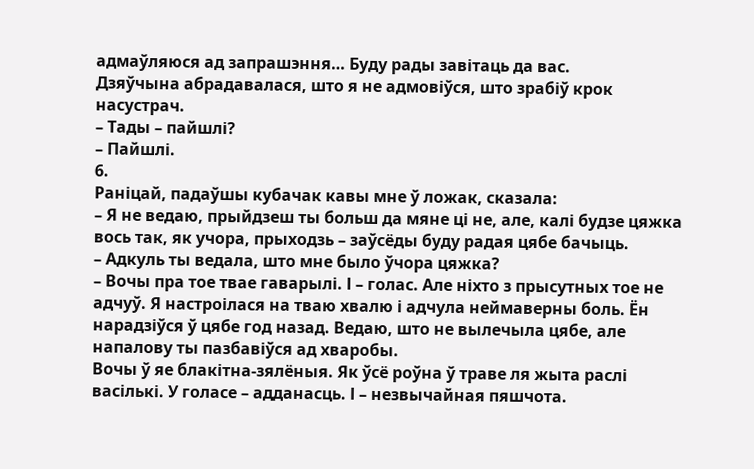адмаўляюся ад запрашэння… Буду рады завітаць да вас.
Дзяўчына абрадавалася, што я не адмовіўся, што зрабіў крок насустрач.
– Тады – пайшлі?
– Пайшлі.
6.
Раніцай, падаўшы кубачак кавы мне ў ложак, сказала:
– Я не ведаю, прыйдзеш ты больш да мяне ці не, але, калі будзе цяжка вось так, як учора, прыходзь – заўсёды буду радая цябе бачыць.
– Адкуль ты ведала, што мне было ўчора цяжка?
– Вочы пра тое твае гаварылі. І – голас. Але ніхто з прысутных тое не адчуў. Я настроілася на тваю хвалю і адчула неймаверны боль. Ён нарадзіўся ў цябе год назад. Ведаю, што не вылечыла цябе, але напалову ты пазбавіўся ад хваробы.
Вочы ў яе блакітна-зялёныя. Як ўсё роўна ў траве ля жыта раслі васількі. У голасе – адданасць. І – незвычайная пяшчота.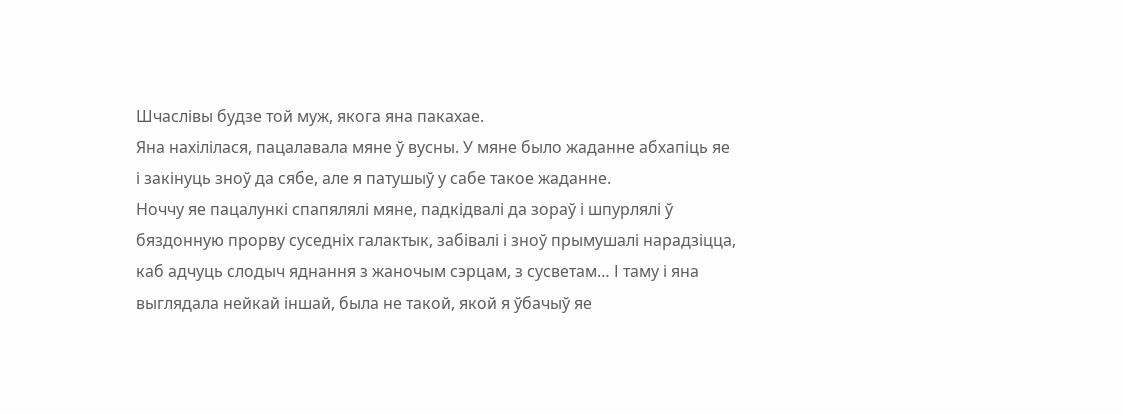Шчаслівы будзе той муж, якога яна пакахае.
Яна нахілілася, пацалавала мяне ў вусны. У мяне было жаданне абхапіць яе і закінуць зноў да сябе, але я патушыў у сабе такое жаданне.
Ноччу яе пацалункі спапялялі мяне, падкідвалі да зораў і шпурлялі ў бяздонную прорву суседніх галактык, забівалі і зноў прымушалі нарадзіцца, каб адчуць слодыч яднання з жаночым сэрцам, з сусветам… І таму і яна выглядала нейкай іншай, была не такой, якой я ўбачыў яе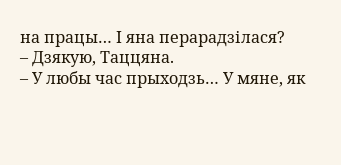на працы… І яна перарадзілася?
– Дзякую, Таццяна.
– У любы час прыходзь… У мяне, як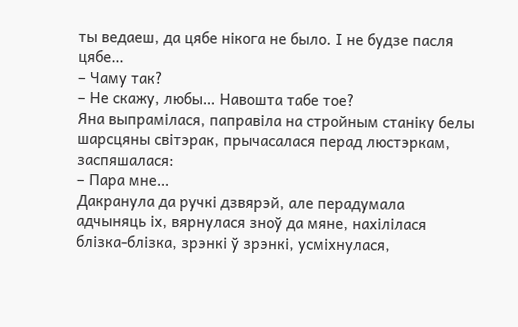ты ведаеш, да цябе нікога не было. І не будзе пасля цябе…
– Чаму так?
– Не скажу, любы… Навошта табе тое?
Яна выпрамілася, паправіла на стройным станіку белы шарсцяны світэрак, прычасалася перад люстэркам, заспяшалася:
– Пара мне…
Дакранула да ручкі дзвярэй, але перадумала адчыняць іх, вярнулася зноў да мяне, нахілілася блізка-блізка, зрэнкі ў зрэнкі, усміхнулася,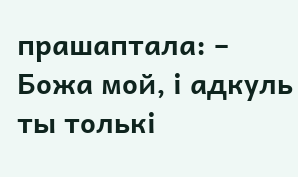прашаптала: – Божа мой, і адкуль ты толькі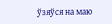ўзяўся на маю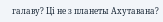галаву? Ці не з планеты Ахутавана?